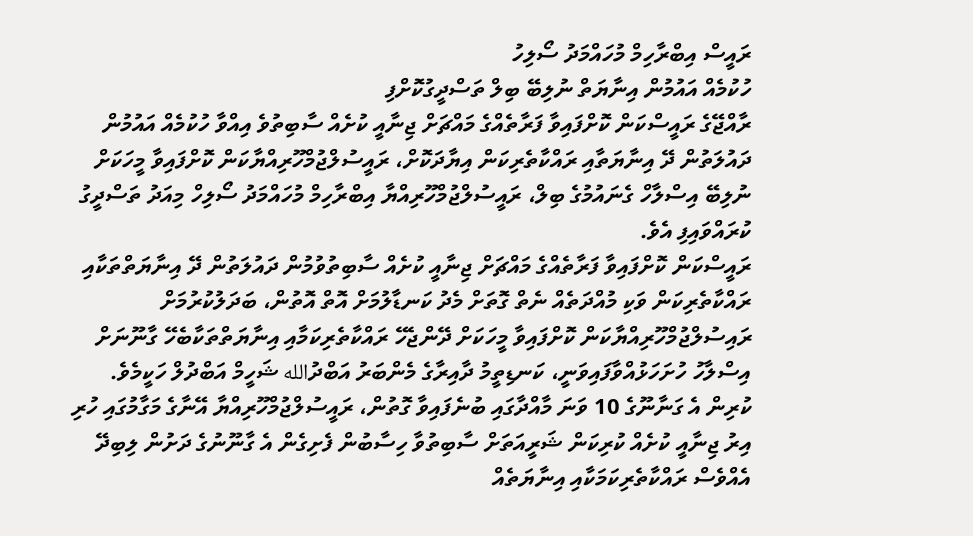ރައީސް އިބްރާހިމް މުހައްމަދު ސޯލިހު
ހުކުމެއް އައުމުން އިނާޔަތް ނުލިބޭ ބިލް ތަސްދީގުކޮށްފި
ރާއްޖޭގެ ރައީސްކަން ކޮށްފައިވާ ފަރާތެއްގެ މައްޗަށް ޖިނާއީ ކުށެއް ސާބިތުވެ އިއްވާ ހުކުމެއް އައުމުން ދައުލަތުން ދޭ އިނާޔަތާއި ރައްކާތެރިކަން އިޔާދަކޮށް، ރައީސުލްޖުމްހޫރިއްޔާކަން ކޮށްފައިވާ މީހަކަށް ނުލިބޭ އިސްލާހް ގެނައުމުގެ ބިލް، ރައީސުލްޖުމްހޫރިއްޔާ އިބްރާހިމް މުހައްމަދު ސޯލިހް މިއަދު ތަސްދީގު ކުރައްވައިފި އެވެ.
ރައީސްކަން ކޮށްފައިވާ ފަރާތެއްގެ މައްޗަށް ޖިނާއީ ކުށެއް ސާބިތުވުމުން ދައުލަތުން ދޭ އިނާޔަތްތަކާއި ރައްކާތެރިކަން ވަކި މުއްދަތެއް ނެތް ގޮތަށް މެދު ކަނޑާލުމަށް އޮތް އޮތުން، ބަދަލުކުރުމަށް ރައިސުލްޖުމްހޫރިއްޔާކަން ކޮށްފައިވާ މީހަކަށް ދޭންޖެހޭ ރައްކާތެރިކަމާއި އިނާޔަތްތަކާބެހޭ ގާނޫނަށް އިސްލާހު ހުށަހަޅުއްވާފައިވަނީ، ކަނޑިތީމު ދާއިރާގެ މެންބަރު އަބްދުالله ޝަހީމް އަބްދުލް ހަކީމެވެ.
ކުރިން އެ ގަނާނޫގެ 10 ވަނަ މާއްދާގައި ބުނެފައިވާ ގޮތުން، ރައީސުލްޖުމްހޫރިއްޔާ އޭނާގެ މަގާމުގައި ހުރި އިރު ޖިނާއީ ކުށެއް ކުރިކަން ޝަރީއަތަށް ސާބިތުވާ ހިސާބުން ފެށިގެން އެ ގާނޫނުގެ ދަށުން ލިބިދޭ އެއްވެސް ރައްކާތެރިކަމަކާއި އިނާޔަތެއް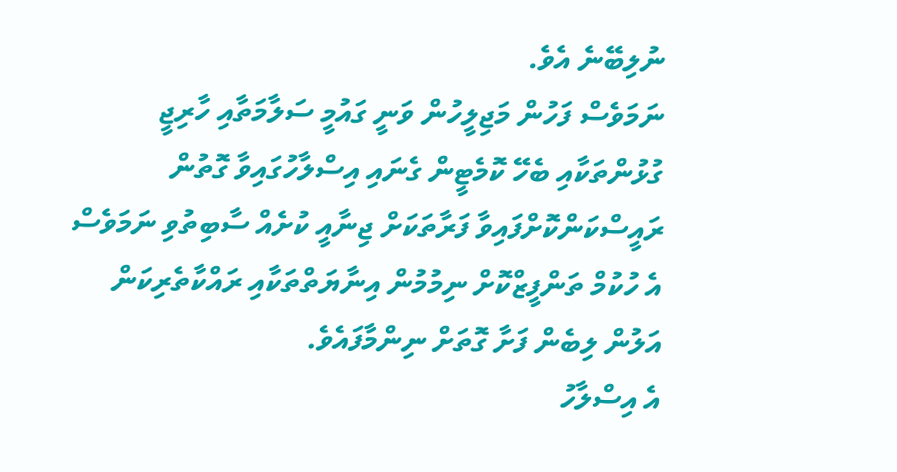ނުލިބޭނެ އެވެ.
ނަމަވެސް ފަހުން މަޖިލީހުން ވަނީ ގައުމީ ސަލާމަތާއި ހާރިޖީ ގުޅުންތަކާއި ބެހޭ ކޮމެޓީން ގެނައި އިސްލާހުގައިވާ ގޮތުން ރައީސްކަންކޮށްފައިވާ ފަރާތަކަށް ޖިނާއީ ކުށެއް ސާބިތުވި ނަމަވެސް އެ ހުކުމް ތަންފީޒްކޮށް ނިމުމުން އިނާޔަތްތަކާއި ރައްކާތެރިކަން އަލުން ލިބެން ފަށާ ގޮތަށް ނިންމާފައެވެ.
އެ އިސްލާހު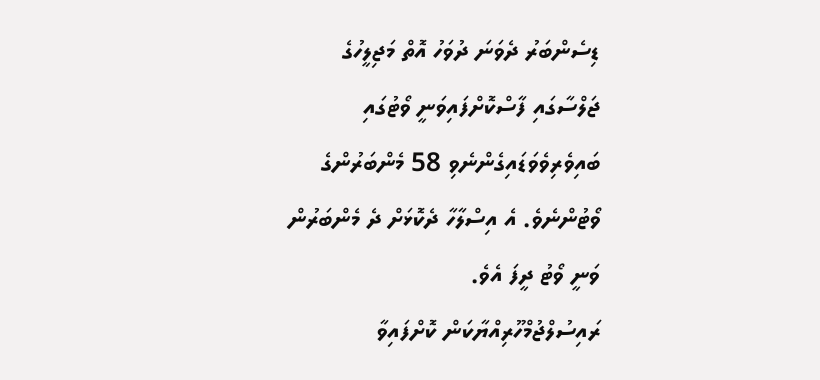ޑިސެންބަރު ދެވަނަ ދުވަހު އޮތް މަޖިލީހުގެ ޖަލްސާގައި ފާސްކޮށްފައިވަނީ ވޯޓުގައި ބައިވެރިވެވަޑައިގެންނެވި 58 މެންބަރުންގެ ވޯޓުންނެވެ. އެ އިސްލާހާ ދެކޮޅަށް ދެ މެންބަރުން ވަނީ ވޯޓު ދީފަ އެވެ.
ރައިސުލްޖުމްހޫރިއްޔާކަން ކޮށްފައިވާ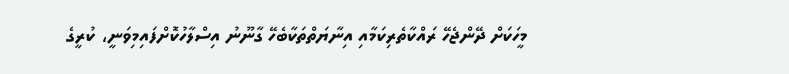މީހަކަށް ދޭންޖެހޭ ރައްކާތެރިކަމާއި އިނާޔަތްތަކާބެހޭ ގާނޫނު އިސްލާހުކޮށްފައިމިވަނީ، ކުރީގެ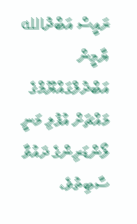ރައީސް އަބްދުالله ޔާމީން އަބްދުލްގައްޔޫމްގެ މައްޗަށް އުފުލި މަނީ ލޯންޑަރިންގެ ދައުވާ ސާބިތުވެ،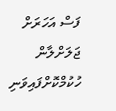ފަސް އަހަރަށް ޖަލަށްލާން ހުކުމްކޮށްފައިވަނި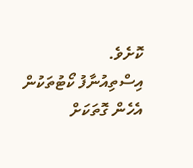ކޮށެވެ.
އިސްތިއުނާފު ކޯޓުތަކުން އެހެން ގޮތަކަށް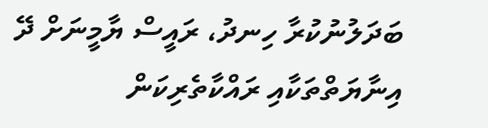ބަދަލުނުކުރާ ހިނދު، ރައީސް ޔާމީނަށް ދޭ އިނާޔަތްތަކާއި ރައްކާތެރިކަން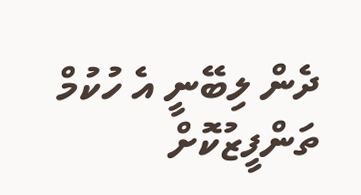ދެން ލިބޭނީ އެ ހުކުމް ތަންފީޒުކޮށް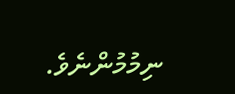ނިމުމުންނެވެ.